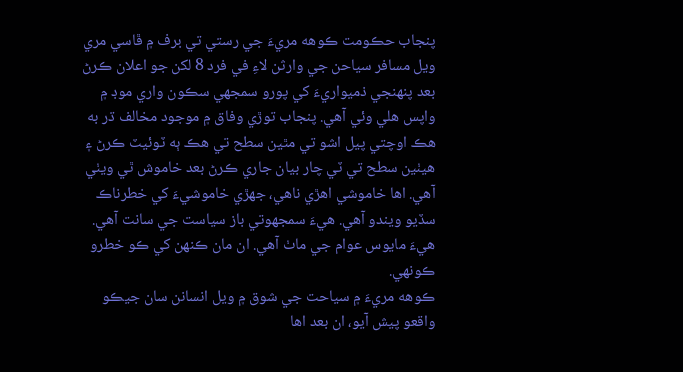پنجاب حڪومت ڪوهه مريءَ جي رستي تي برف ۾ ڦاسي مري ويل مسافر سياحن جي وارثن لاءِ في فرد 8 لکن جو اعلان ڪرڻ بعد پنهنجي ذميواريءَ کي پورو سمجهي سڪون واري موڊ ۾ واپس هلي وئي آهي. پنجاب توڙي وفاق ۾ موجود مخالف ڌر به هڪ اوچتي پيل اشو تي مٿين سطح تي هڪ ٻه ٽوئيٽ ڪرڻ ۽ هيٺين سطح تي ٽي چار بيان جاري ڪرڻ بعد خاموش ٿي ويٺي آهي. اها خاموشي اهڙي ناهي، جهڙي خاموشيءَ کي خطرناڪ سڏيو ويندو آهي. هيءَ سمجهوتي باز سياست جي سانت آهي. هيءَ مايوس عوام جي ماٺ آهي. ان مان ڪنهن کي ڪو خطرو ڪونهي.
ڪوهه مريءَ ۾ سياحت جي شوق ۾ ويل انسانن سان جيڪو واقعو پيش آيو، ان بعد اها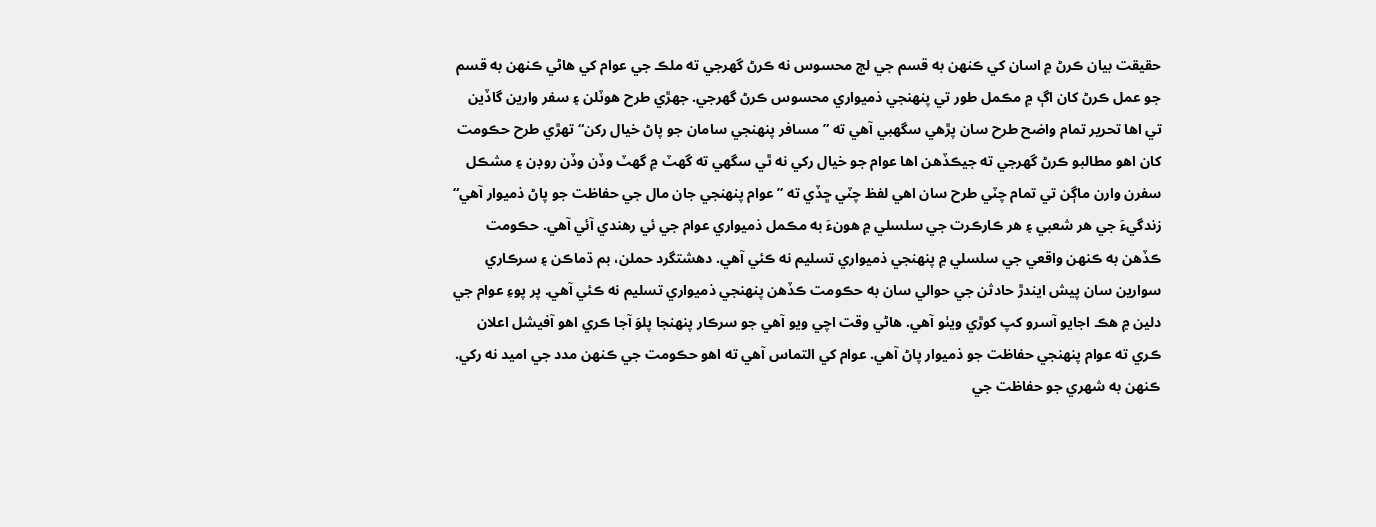حقيقت بيان ڪرڻ ۾ اسان کي ڪنهن به قسم جي لڄ محسوس نه ڪرڻ گهرجي ته ملڪ جي عوام کي هاڻي ڪنهن به قسم جو عمل ڪرڻ کان اڳ ۾ مڪمل طور تي پنهنجي ذميواري محسوس ڪرڻ گهرجي. جهڙي طرح هوٽلن ۽ سفر وارين گاڏين تي اها تحرير تمام واضح طرح سان پڙهي سگهبي آهي ته ”مسافر پنهنجي سامان جو پاڻ خيال رکن“ تهڙي طرح حڪومت کان اهو مطالبو ڪرڻ گهرجي ته جيڪڏهن اها عوام جو خيال رکي نه ٿي سگهي ته گهٽ ۾ گهٽ وڏن وڏن روڊن ۽ مشڪل سفرن وارن ماڳن تي تمام چٽي طرح سان اهي لفظ چٽي ڇڏي ته ”عوام پنهنجي جان مال جي حفاظت جو پاڻ ذميوار آهي“
زندگيءَ جي هر شعبي ۽ هر ڪارڪرت جي سلسلي ۾ هونءَ به مڪمل ذميواري عوام جي ئي رهندي آئي آهي. حڪومت ڪڏهن به ڪنهن واقعي جي سلسلي ۾ پنهنجي ذميواري تسليم نه ڪئي آهي. دهشتگرد حملن، بم ڌماڪن ۽ سرڪاري سوارين سان پيش ايندڙ حادثن جي حوالي سان به حڪومت ڪڏهن پنهنجي ذميواري تسليم نه ڪئي آهي. پر پوءِ عوام جي دلين ۾ هڪ اجايو آسرو کپ کوڙي ويٺو آهي. هاڻي وقت اچي ويو آهي جو سرڪار پنهنجا پلوَ آجا ڪري اهو آفيشل اعلان ڪري ته عوام پنهنجي حفاظت جو ذميوار پاڻ آهي. عوام کي التماس آهي ته اهو حڪومت جي ڪنهن مدد جي اميد نه رکي. ڪنهن به شهري جو حفاظت جي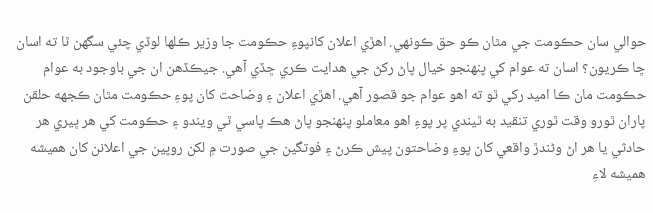حوالي سان حڪومت جي مٿان ڪو حق ڪونهي. اهڙي اعلان کانپوءِ حڪومت جا وزير ڪلها لوڏي چئي سگهن ٿا ته اسان ڇا ڪريون؟ اسان ته عوام کي پنهنجو خيال پاڻ رکڻ جي هدايت ڪري ڇڏي آهي. جيڪڏهن ان جي باوجود به عوام حڪومت مان ڪا اميد رکي ٿو ته اهو عوام جو قصور آهي. اهڙي اعلان ۽ وضاحت کان پوءِ حڪومت مٿان ڪجهه حلقن پاران ٿورو وقت ٿوري تنقيد به ٿيندي پر پوءِ اهو معاملو پنهنجو پاڻ هڪ پاسي ٿي ويندو ۽ حڪومت کي هر ڀيري هر حادثي يا هر اڻ وڻندڙ واقعي کان پوءِ وضاحتون پيش ڪرڻ ۽ فوتگين جي صورت ۾ لکن روپين جي اعلانن کان هميشه هميشه لاءِ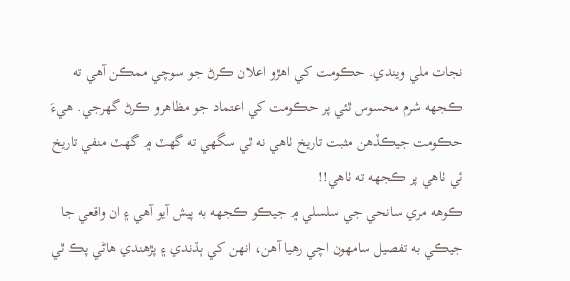نجات ملي ويندي. حڪومت کي اهڙو اعلان ڪرڻ جو سوچي ممڪن آهي ته ڪجهه شرم محسوس ٿئي پر حڪومت کي اعتماد جو مظاهرو ڪرڻ گهرجي. هيءَ حڪومت جيڪڏهن مثبت تاريخ ٺاهي نه ٿي سگهي ته گهٽ ۾ گهٽ منفي تاريخ ئي ٺاهي پر ڪجهه ته ٺاهي!!
ڪوهه مري سانحي جي سلسلي ۾ جيڪو ڪجهه به پيش آيو آهي ۽ ان واقعي جا جيڪي به تفصيل سامهون اچي رهيا آهن، انهن کي ٻڌندي ۽ پڙهندي هاڻي پڪ ٿي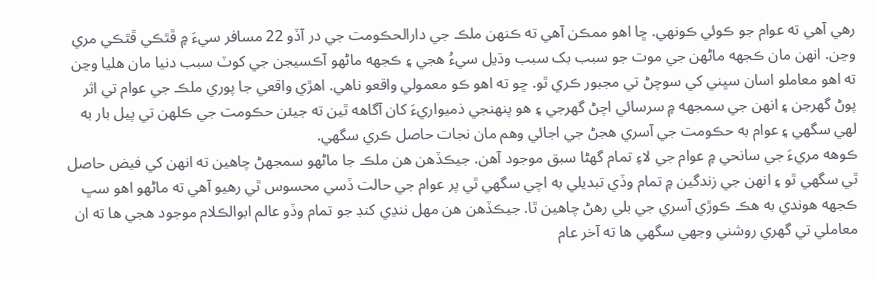رهي آهي ته عوام جو ڪوئي ڪونهي. ڇا اهو ممڪن آهي ته ڪنهن ملڪ جي دارالحڪومت جي در آڏو 22 مسافر سيءَ ۾ ڦٿڪي ڦٿڪي مري وڃن. انهن مان ڪجهه ماڻهن جي موت جو سبب بک سبب وڌيل سيءُ هجي ۽ ڪجهه ماڻهو آڪسيجن جي کوٽ سبب دنيا مان هليا وڃن ته اهو معاملو اسان سڀني کي سوچڻ تي مجبور ڪري ٿو. ڇو ته اهو ڪو معمولي واقعو ناهي. اهڙي واقعي جا پوري ملڪ جي عوام تي اثر پوڻ گهرجن ۽ انهن جي سمجهه ۾ سرسائي اچڻ گهرجي ۽ هو پنهنجي ذميواريءَ کان آگاهه ٿين ته جيئن حڪومت جي ڪلهن تي پيل بار به لهي سگهي ۽ عوام به حڪومت جي آسري هجڻ جي اجائي وهم مان نجات حاصل ڪري سگهي.
ڪوهه مريءَ جي سانحي ۾ عوام جي لاءِ تمام گهڻا سبق موجود آهن. جيڪڏهن هن ملڪ جا ماڻهو سمجهڻ چاهين ته انهن کي فيض حاصل ٿي سگهي ٿو ۽ انهن جي زندگين ۾ تمام وڏي تبديلي به اچي سگهي ٿي پر عوام جي حالت ڏسي محسوس ٿي رهيو آهي ته ماڻهو اهو سڀ ڪجهه هوندي به هڪ ڪوڙي آسري جي بلي رهڻ چاهين ٿا. جيڪڏهن هن مهل ننڍي کنڊ جو تمام وڏو عالم ابوالڪلام موجود هجي ها ته ان معاملي تي گهري روشني وجهي سگهي ها ته آخر عام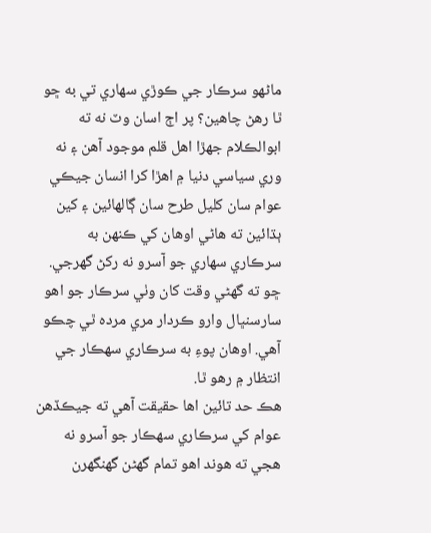ماڻهو سرڪار جي ڪوڙي سهاري تي به ڇو ٿا رهڻ چاهين؟ پر اڄ اسان وٽ نه ته ابوالڪلام جهڙا اهل قلم موجود آهن ۽ نه وري سياسي دنيا ۾ اهڙا کرا انسان جيڪي عوام سان کليل طرح سان ڳالهائين ۽ کين ٻڌائين ته هاڻي اوهان کي ڪنهن به سرڪاري سهاري جو آسرو نه رکڻ گهرجي. ڇو ته گهڻي وقت کان وٺي سرڪار جو اهو سارسنڀال وارو ڪردار مري مرده ٿي چڪو آهي. اوهان پوءِ به سرڪاري سهڪار جي انتظار ۾ رهو ٿا.
هڪ حد تائين اها حقيقت آهي ته جيڪڏهن عوام کي سرڪاري سهڪار جو آسرو نه هجي ته هوند اهو تمام گهڻن گهنگهرن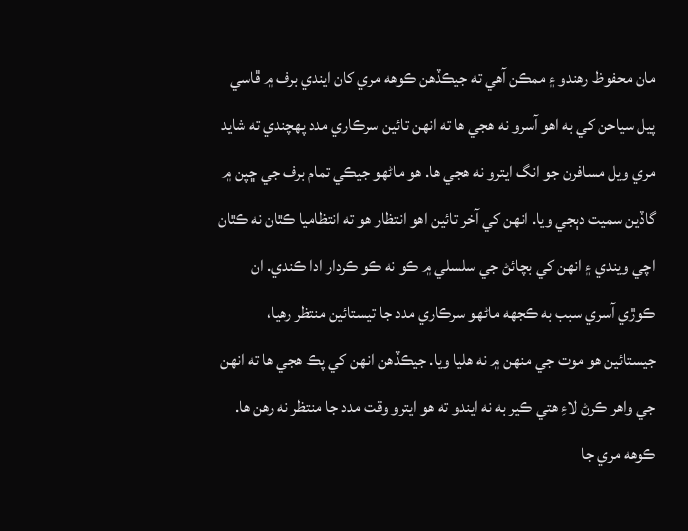مان محفوظ رهندو ۽ ممڪن آهي ته جيڪڏهن ڪوهه مري کان ايندي برف ۾ ڦاسي پيل سياحن کي به اهو آسرو نه هجي ها ته انهن تائين سرڪاري مدد پهچندي ته شايد مري ويل مسافرن جو انگ ايترو نه هجي ها. هو ماڻهو جيڪي تمام برف جي ڇپن ۾ گاڏين سميت دٻجي ويا. انهن کي آخر تائين اهو انتظار هو ته انتظاميا ڪٿان نه ڪٿان اچي ويندي ۽ انهن کي بچائڻ جي سلسلي ۾ ڪو نه ڪو ڪردار ادا ڪندي. ان ڪوڙي آسري سبب به ڪجهه ماڻهو سرڪاري مدد جا تيستائين منتظر رهيا، جيستائين هو موت جي منهن ۾ نه هليا ويا. جيڪڏهن انهن کي پڪ هجي ها ته انهن جي واهر ڪرڻ لاءِ هتي ڪير به نه ايندو ته هو ايترو وقت مدد جا منتظر نه رهن ها.
ڪوهه مري جا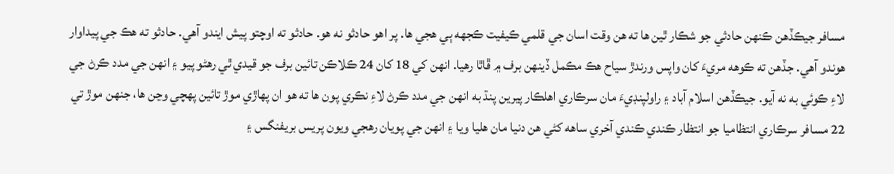مسافر جيڪڏهن ڪنهن حادثي جو شڪار ٿين ها ته هن وقت اسان جي قلمي ڪيفيت ڪجهه ٻي هجي ها. پر اهو حادثو نه هو. حادثو ته اوچتو پيش ايندو آهي. حادثو ته هڪ جي پيداوار هوندو آهي. جڏهن ته ڪوهه مريءَ کان واپس ورندڙ سياح هڪ مڪمل ڏينهن برف ۾ ڦاٿا رهيا. انهن کي 18 کان 24 ڪلاڪن تائين برف جو قيدي ٿي رهڻو پيو ۽ انهن جي مدد ڪرڻ جي لاءِ ڪوئي به نه آيو. جيڪڏهن اسلام آباد ۽ راولپنڊيءَ مان سرڪاري اهلڪار پيرين پنڌ به انهن جي مدد ڪرڻ لاءِ نڪري پون ها ته هو ان پهاڙي موڙ تائين پهچي وڃن ها، جنهن موڙ تي 22 مسافر سرڪاري انتظاميا جو انتظار ڪندي ڪندي آخري ساهه کڻي هن دنيا مان هليا ويا ۽ انهن جي پويان رهجي ويون پريس بريفنگس ۽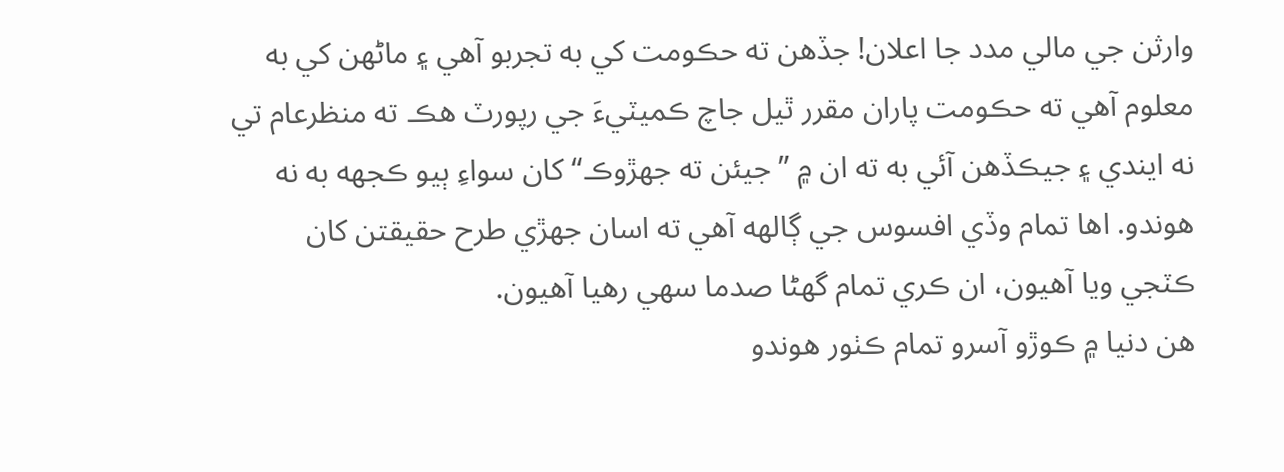وارثن جي مالي مدد جا اعلان! جڏهن ته حڪومت کي به تجربو آهي ۽ ماڻهن کي به معلوم آهي ته حڪومت پاران مقرر ٿيل جاچ ڪميٽيءَ جي رپورٽ هڪ ته منظرعام تي نه ايندي ۽ جيڪڏهن آئي به ته ان ۾ ”جيئن ته جهڙوڪ“ کان سواءِ ٻيو ڪجهه به نه هوندو. اها تمام وڏي افسوس جي ڳالهه آهي ته اسان جهڙي طرح حقيقتن کان ڪٽجي ويا آهيون، ان ڪري تمام گهڻا صدما سهي رهيا آهيون.
هن دنيا ۾ ڪوڙو آسرو تمام ڪٺور هوندو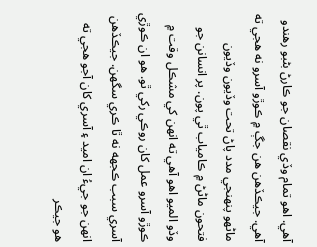آهي. اهو تمام وڏي نقصان جو ڪارڻ بڻبو رهندو آهي. جيڪڏهن هن جڳ ۾ ڪوڙو آسرو نه هجي ته ماڻهو پنهنجي مدد پاڻ تحت وڏيون وڏيون فتحون ماڻڻ ۾ ڪامياب ٿي پون. پر انسانن جو وڏو الميو اهو آهي ته انهن کي مشڪل وقت ۾ ڪوڙو آسرو عمل کان روڪي رکي ٿو. هو ان ڪوڙي آسري سبب ڪجهه نه ٿا ڪري سگهن. جيڪڏهن انهن جو جيءُ ان اميد ۽ آسري کان آجو هجي ته هو جيڪر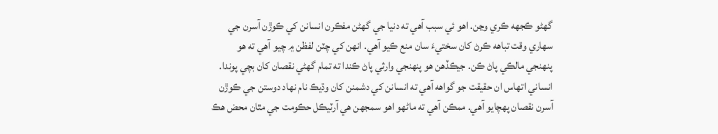گهڻو ڪجهه ڪري وڃن. اهو ئي سبب آهي ته دنيا جي گهڻن مفڪرن انسانن کي ڪوڙن آسرن جي سهاري وقت تباهه ڪرڻ کان سختيءَ سان منع ڪيو آهي. انهن کي چٽن لفظن ۾ چيو آهي ته هو پنهنجي مالڪي پاڻ ڪن. جيڪڏهن هو پنهنجي وارثي پاڻ ڪندا ته تمام گهڻي نقصان کان بچي پوندا. انساني اتهاس ان حقيقت جو گواهه آهي ته انسانن کي دشمنن کان وڌيڪ نام نهاد دوستن جي ڪوڙن آسرن نقصان پهچايو آهي. ممڪن آهي ته ماڻهو اهو سمجهن هي آرٽيڪل حڪومت جي مٿان محض هڪ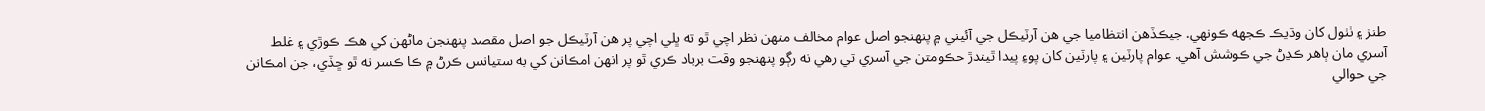طنز ۽ ٺٺول کان وڌيڪ ڪجهه ڪونهي. جيڪڏهن انتظاميا جي هن آرٽيڪل جي آئيني ۾ پنهنجو اصل عوام مخالف منهن نظر اچي ٿو ته ڀلي اچي پر هن آرٽيڪل جو اصل مقصد پنهنجن ماڻهن کي هڪ ڪوڙي ۽ غلط آسري مان ٻاهر ڪڍڻ جي ڪوشش آهي. عوام پارٽين ۽ پارٽين کان پوءِ پيدا ٿيندڙ حڪومتن جي آسري تي رهي نه رڳو پنهنجو وقت برباد ڪري ٿو پر انهن امڪانن کي به ستيانس ڪرڻ ۾ ڪا ڪسر نه ٿو ڇڏي، جن امڪانن جي حوالي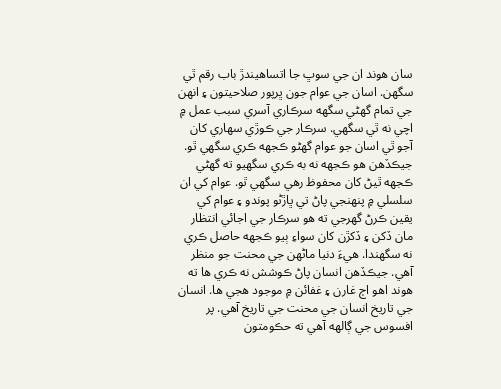سان هوند ان جي سوڀ جا اتساهيندڙ باب رقم ٿي سگهن. اسان جي عوام جون ڀرپور صلاحيتون ۽ انهن جي تمام گهڻي سگهه سرڪاري آسري سبب عمل ۾ اچي نه ٿي سگهي. سرڪار جي ڪوڙي سهاري کان آجو ٿي اسان جو عوام گهڻو ڪجهه ڪري سگهي ٿو. جيڪڏهن هو ڪجهه نه به ڪري سگهيو ته گهڻي ڪجهه ٿيڻ کان محفوظ رهي سگهي ٿو. عوام کي ان سلسلي ۾ پنهنجي پاڻ تي ڀاڙڻو پوندو ۽ عوام کي يقين ڪرڻ گهرجي ته هو سرڪار جي اجائي انتظار مان ڏکن ۽ ڏکڙن کان سواءِ ٻيو ڪجهه حاصل ڪري نه سگهندا. هيءَ دنيا ماڻهن جي محنت جو منظر آهي. جيڪڏهن انسان پاڻ ڪوشش نه ڪري ها ته هوند اهو اڄ غارن ۽ غفائن ۾ موجود هجي ها. انسان جي تاريخ انسان جي محنت جي تاريخ آهي. پر افسوس جي ڳالهه آهي ته حڪومتون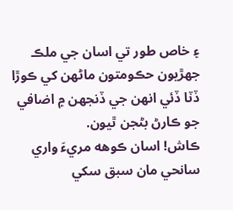۽ خاص طور تي اسان جي ملڪ جهڙيون حڪومتون ماڻهن کي ڪوڙا ڏٽا ڏئي انهن جي ڏنجهن ۾ اضافي جو ڪارڻ بڻجن ٿيون.
ڪاش! اسان ڪوهه مريءَ واري سانحي مان سبق سکي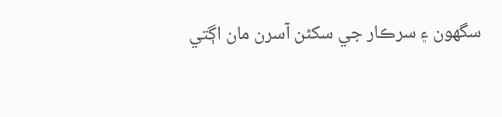سگهون ۽ سرڪار جي سکڻن آسرن مان اڳتي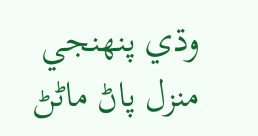وڌي پنهنجي منزل پاڻ ماڻڻ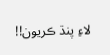لاءِ پنڌ ڪريون!!